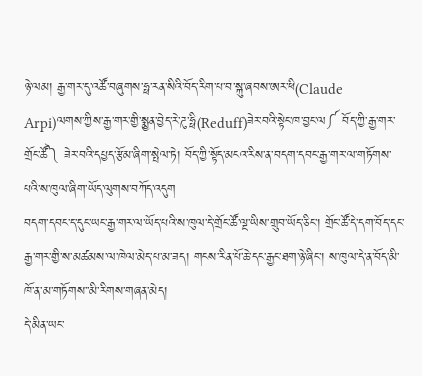ཉེ་ལམ། རྒྱ་གར་དུ་འཚོ་བཞུགས་ཧྥ་རན་སིའི་བོད་རིག་པ་བ་སྐུ་ཞབས་ཨར་ཕི(Claude Arpi)ལགས་ཀྱིས་རྒྱ་གར་གྱི་སྨྱན་བྱེད་རེ་ཌུ་ཧྥི(Reduff)ཟེར་བའི་སྟེང་ཁ་བྱང་ལ༼ བོད་ཀྱི་རྒྱ་གར་གྲོང་ཚོ༽ ཟེར་བའི་དཔྱད་རྩོམ་ཞིག་སྤེལ་ཏེ། བོད་ཀྱི་སྟོད་མངའ་རིས་ན་བདག་དབང་རྒྱ་གར་ལ་གཏོགས་པའི་ས་ཁུལ་ཞིག་ཡོད་ལུགས་བཀོད་འདུག
བདག་དབང་ད་དུང་ཡང་རྒྱ་གར་ལ་ཡོད་པའི་ས་ཁུལ་དེ་གྲོང་ཚོ་ལྔ་ཡིས་གྲུབ་ཡོད་ཅིང་། གྲོང་ཚོ་དེ་དག་བོད་དང་རྒྱ་གར་གྱི་ས་མཚམས་ལ་ཁེལ་མེད་པ་མ་ཟད། གངས་རིན་པོ་ཆེ་དང་རྒྱང་ཐག་ཉེ་ཞིང་། ས་ཁུལ་དེ་ན་བོད་མི་ཁོ་ན་མ་གཏོགས་་མི་རིགས་གཞན་མེད།
དེ་མིན་ཡང་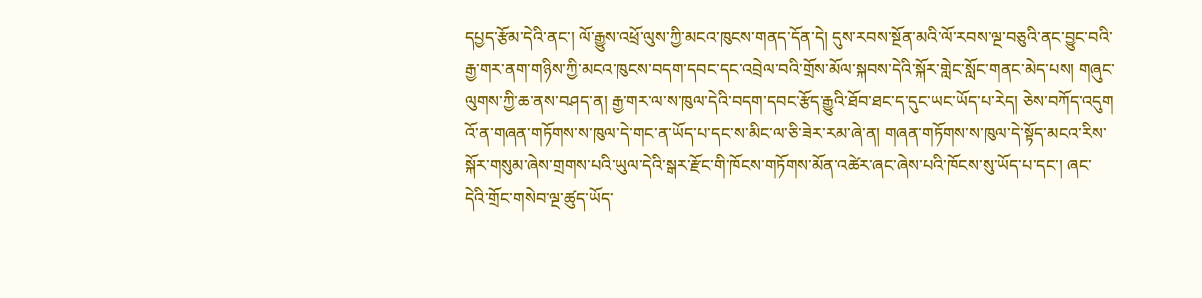དཔྱད་རྩོམ་དེའི་ནང་། ལོ་རྒྱུས་འཕྲོ་ལུས་ཀྱི་མངའ་ཁུངས་གནད་དོན་དེ། དུས་རབས་སྔོན་མའི་ལོ་རབས་ལྔ་བཅུའི་ནང་བྱུང་བའི་རྒྱ་གར་ནག་གཉིས་ཀྱི་མངའ་ཁུངས་བདག་དབང་དང་འབྲེལ་བའི་གྲོས་མོལ་སྐབས་དེའི་སྐོར་གླེང་སློང་གནང་མེད་པས། གཞུང་ལུགས་ཀྱི་ཆ་ནས་བཤད་ན། རྒྱ་གར་ལ་ས་ཁུལ་དེའི་བདག་དབང་རྩོད་རྒྱུའི་ཐོབ་ཐང་ད་དུང་ཡང་ཡོད་པ་རེད། ཅེས་བཀོད་འདུག
འོ་ན་གཞན་གཏོགས་ས་ཁུལ་དེ་གང་ན་ཡོད་པ་དང་ས་མིང་ལ་ཅི་ཟེར་རམ་ཞེ་ན། གཞན་གཏོགས་ས་ཁུལ་དེ་སྟོད་མངའ་རིས་སྐོར་གསུམ་ཞེས་གྲགས་པའི་ཡུལ་དེའི་སྒར་རྫོང་གི་ཁོངས་གཏོགས་མོན་འཚེར་ཞང་ཞེས་པའི་ཁོངས་སུ་ཡོད་པ་དང་། ཞང་དེའི་གྲོང་གསེབ་ལྔ་ཚུད་ཡོད་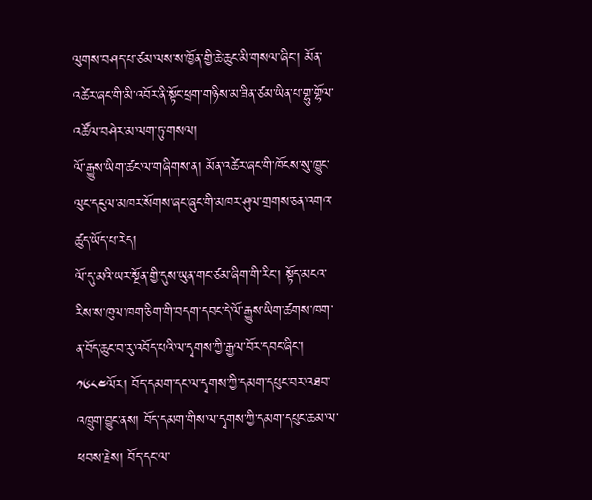ལུགས་བཤད་པ་ཙམ་ལས་ས་ཁྱོན་གྱི་ཆེ་ཆུང་མི་གསལ་ཞིང་། མོན་འཚེར་ཞང་གི་མི་འབོར་ནི་སྟོང་ཕྲག་གཉིས་མ་ཟིན་ཙམ་ཡིན་པ་གྷུ་གྷོལ་འཚོལ་བཤེར་མ་ལག་ཏུ་གསལ།
ལོ་རྒྱུས་ཡིག་ཚང་ལ་གཞིགས་ན། མོན་འཚེར་ཞང་གི་ཁོངས་སུ་ཁྱུང་ལུང་དངུལ་མཁར་སོགས་ཞང་ཞུང་གི་མཁར་ཤུལ་གྲགས་ཅན་འགའ་ཚུད་ཡོད་པ་རེད།
ལོ་དུ་མའི་ཡར་སྔོན་གྱི་དུས་ཡུན་གང་ཙམ་ཞིག་གི་རིང་། སྟོད་མངའ་རིས་ས་ཁུལ་ཁག་ཅིག་གི་བདག་དབང་དེ་ལོ་རྒྱུས་ཡིག་ཚགས་ཁག་ན་བོད་ཆུང་བ་རུ་འབོད་པའི་ལ་དྭགས་ཀྱི་རྒྱལ་བོར་དབང་ཞིང་། ༡༦༨༤ལོར། བོད་དམག་དང་ལ་དྭགས་ཀྱི་དམག་དཔུང་བར་འཐབ་འཁྲུག་བྱུང་ནས། བོད་དམག་གིས་ལ་དྭགས་ཀྱི་དམག་དཔུང་ཆམ་ལ་ཕབས་རྗེས། བོད་དང་ལ་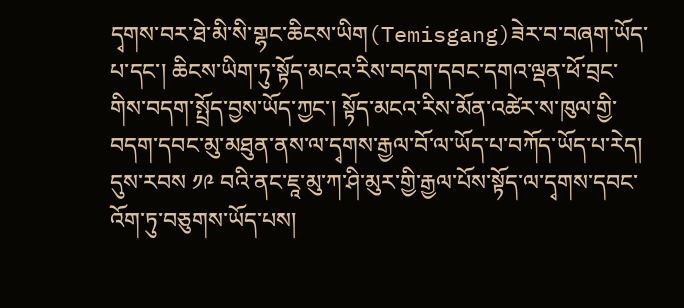དྭགས་བར་ཐེ་མི་སི་གྷང་ཆིངས་ཡིག(Temisgang)ཟེར་བ་བཞག་ཡོད་པ་དང་། ཆིངས་ཡིག་ཏུ་སྟོད་མངའ་རིས་བདག་དབང་དགའ་ལྡན་ཕོ་བྲང་གིས་བདག་སྤྲོད་བྱས་ཡོད་ཀྱང་། སྟོད་མངའ་རིས་མོན་འཚེར་ས་ཁུལ་གྱི་བདག་དབང་མུ་མཐུན་ནས་ལ་དྭགས་རྒྱལ་བོ་ལ་ཡོད་པ་བཀོད་ཡོད་པ་རེད།
དུས་རབས ༡༩ བའི་ནང་ཇཱ་མུ་ཀ་ཤི་མུར་གྱི་རྒྱལ་པོས་སྟོད་ལ་དྭགས་དབང་འོག་ཏུ་བཅུགས་ཡོད་པས།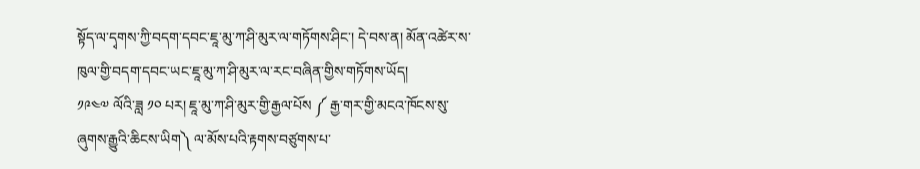སྟོད་ལ་དྭགས་ཀྱི་བདག་དབང་ཇཱ་མུ་ཀ་ཤི་མུར་ལ་གཏོགས་ཤིང་། དེ་བས་ན། མོན་འཚེར་ས་ཁུལ་གྱི་བདག་དབང་ཡང་ཇཱ་མུ་ཀ་ཤི་མུར་ལ་རང་བཞིན་གྱིས་གཏོགས་ཡོད།
༡༩༤༧ ལོའི་ཟླ ༡༠ པར། ཇཱ་མུ་ཀ་ཤི་མུར་གྱི་རྒྱལ་པོས ༼ རྒྱ་གར་གྱི་མངའ་ཁོངས་སུ་ཞུགས་རྒྱུའི་ཆིངས་ཡིག༽ ལ་མོས་པའི་རྟགས་བཙུགས་པ་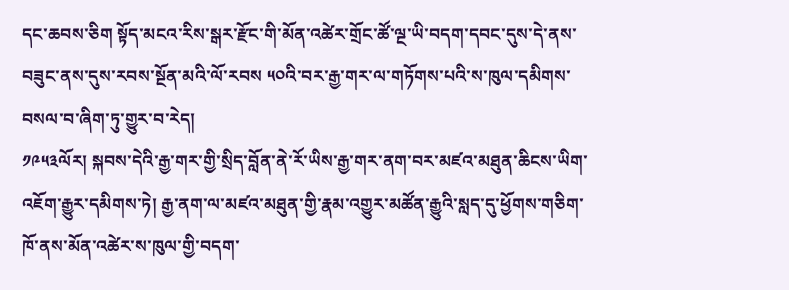དང་ཆབས་ཅིག སྟོད་མངའ་རིས་སྒར་རྫོང་གི་མོན་འཚེར་གྲོང་ཚོ་ལྔ་ཡི་བདག་དབང་དུས་དེ་ནས་བཟུང་ནས་དུས་རབས་སྔོན་མའི་ལོ་རབས ༥༠འི་བར་རྒྱ་གར་ལ་གཏོགས་པའི་ས་ཁུལ་དམིགས་བསལ་བ་ཞིག་ཏུ་གྱུར་བ་རེད།
༡༩༥༣ལོར། སྐབས་དེའི་རྒྱ་གར་གྱི་སྲིད་བློན་ནེ་རོ་ཡིས་རྒྱ་གར་ནག་བར་མཛའ་མཐུན་ཆིངས་ཡིག་འཇོག་རྒྱུར་དམིགས་ཏེ། རྒྱ་ནག་ལ་མཛའ་མཐུན་གྱི་རྣམ་འགྱུར་མཚོན་རྒྱུའི་སླད་དུ་ཕྱོགས་གཅིག་ཁོ་ནས་མོན་འཚེར་ས་ཁུལ་གྱི་བདག་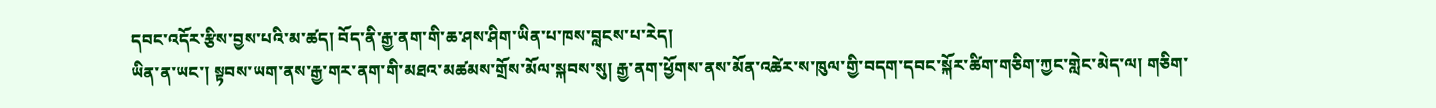དབང་འདོར་རྩིས་བྱས་པའི་མ་ཚད། བོད་ནི་རྒྱ་ནག་གི་ཆ་ཤས་ཤིག་ཡིན་པ་ཁས་བླངས་པ་རེད།
ཡིན་ན་ཡང་། སྟབས་ཡག་ནས་རྒྱ་གར་ནག་གི་མཐའ་མཚམས་གྲོས་མོལ་སྐབས་སུ། རྒྱ་ནག་ཕྱོགས་ནས་མོན་འཚེར་ས་ཁུལ་གྱི་བདག་དབང་སྐོར་ཚིག་གཅིག་ཀྱང་གླེང་མེད་ལ། གཅིག་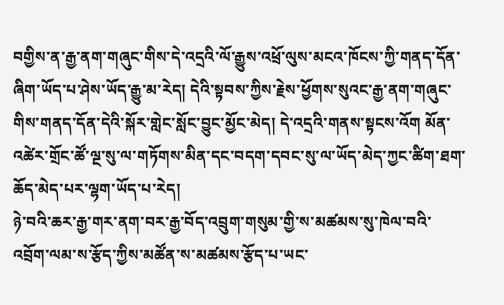བགྱིས་ན་རྒྱ་ནག་གཞུང་གིས་དེ་འདྲའི་ལོ་རྒྱུས་འཕྲོ་ལུས་མངའ་ཁོངས་ཀྱི་གནད་དོན་ཞིག་ཡོད་པ་ཤེས་ཡོད་རྒྱུ་མ་རེད། དེའི་སྟབས་ཀྱིས་རྗེས་ཕྱོགས་སུའང་རྒྱ་ནག་གཞུང་གིས་གནད་དོན་དེའི་སྐོར་གླེང་སློང་བྱུང་མྱོང་མེད། དེ་འདྲའི་གནས་སྟངས་འོག མོན་འཚེར་གྲོང་ཚོ་ལྔ་སུ་ལ་གཏོགས་མིན་དང་བདག་དབང་སུ་ལ་ཡོད་མེད་ཀྱང་ཚིག་ཐག་ཆོད་མེད་པར་ལྷག་ཡོད་པ་རེད།
ཉེ་བའི་ཆར་རྒྱ་གར་ནག་བར་རྒྱ་བོད་འབྲུག་གསུམ་གྱི་ས་མཚམས་སུ་ཁེལ་བའི་འབྲོག་ལམ་ས་རྩོད་ཀྱིས་མཚོན་ས་མཚམས་རྩོད་པ་ཡང་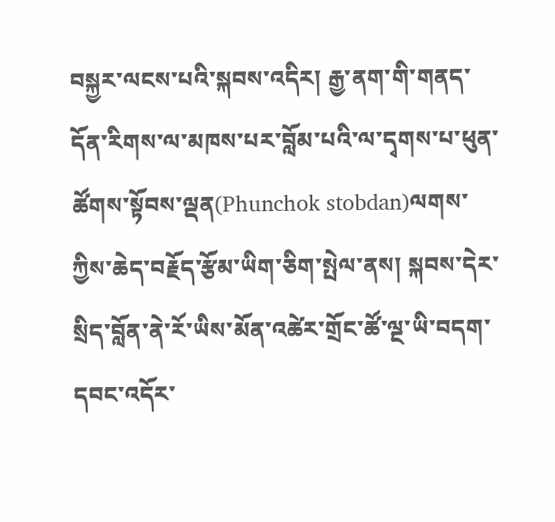བསྐྱར་ལངས་པའི་སྐབས་འདིར། རྒྱ་ནག་གི་གནད་དོན་རིགས་ལ་མཁས་པར་བློམ་པའི་ལ་དྭགས་པ་ཕུན་ཚོགས་སྟོབས་ལྡན(Phunchok stobdan)ལགས་ཀྱིས་ཆེད་བརྗོད་རྩོམ་ཡིག་ཅིག་སྤེལ་ནས། སྐབས་དེར་སྲིད་བློན་ནེ་རོ་ཡིས་མོན་འཚེར་གྲོང་ཚོ་ལྔ་ཡི་བདག་དབང་འདོར་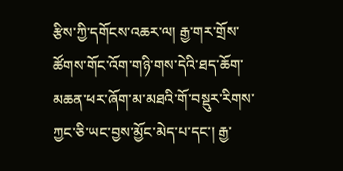རྩིས་ཀྱི་དགོངས་འཆར་ལ། རྒྱ་གར་གྲོས་ཚོགས་གོང་འོག་གཉི་གས་དེའི་ཐད་ཆོག་མཆན་ཕར་ཞོག་མ་མཐའི་གོ་བསྡུར་རིགས་ཀྱང་ཅི་ཡང་བྱས་མྱོང་མེད་པ་དང་། རྒྱ་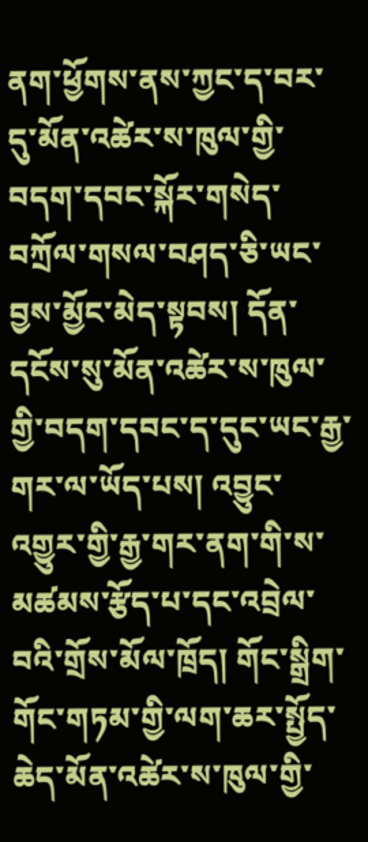ནག་ཕྱོགས་ནས་ཀྱང་ད་བར་དུ་མོན་འཚེར་ས་ཁུལ་གྱི་བདག་དབང་སྐོར་གསེད་བཀྲོལ་གསལ་བཤད་ཅི་ཡང་བྱས་མྱོང་མེད་སྟབས། དོན་དངོས་སུ་མོན་འཚེར་ས་ཁུལ་གྱི་བདག་དབང་ད་དུང་ཡང་རྒྱ་གར་ལ་ཡོད་པས། འབྱུང་འགྱུར་གྱི་རྒྱ་གར་ནག་གི་ས་མཚམས་རྩོད་པ་དང་འབྲེལ་བའི་གྲོས་མོལ་ཁྲོད། གོང་སྒྲིག་གོང་གཏམ་གྱི་ལག་ཆར་སྤྱོད་ཆེད་མོན་འཚེར་ས་ཁུལ་གྱི་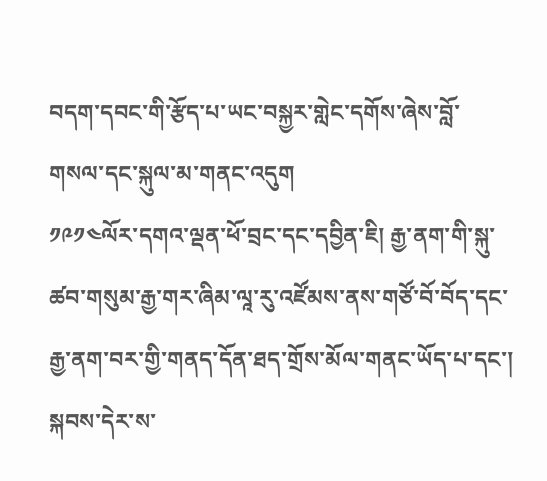བདག་དབང་གི་རྩོད་པ་ཡང་བསྐྱར་གླེང་དགོས་ཞེས་བློ་གསལ་དང་སྐུལ་མ་གནང་འདུག
༡༩༡༤ལོར་དགའ་ལྡན་ཕོ་བྲང་དང་དབྱིན་ཇི། རྒྱ་ནག་གི་སྐུ་ཚབ་གསུམ་རྒྱ་གར་ཞིམ་ལཱ་རུ་འཛོམས་ནས་གཙོ་བོ་བོད་དང་རྒྱ་ནག་བར་གྱི་གནད་དོན་ཐད་གྲོས་མོལ་གནང་ཡོད་པ་དང་། སྐབས་དེར་ས་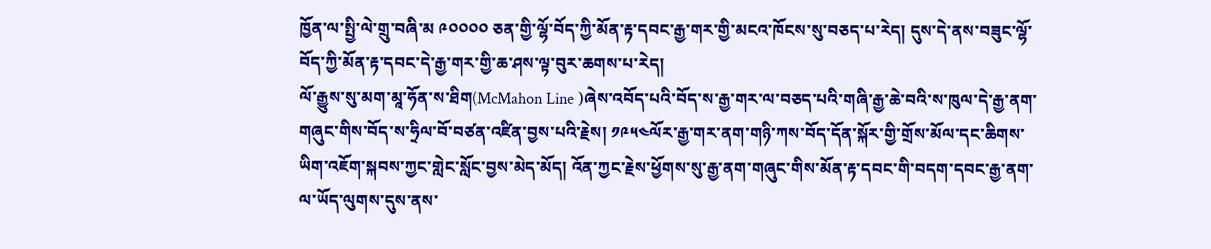ཁྱོན་ལ་སྤྱི་ལེ་གྲུ་བཞི་མ ༩༠༠༠༠ ཅན་གྱི་ལྷོ་བོད་ཀྱི་མོན་རྟ་དབང་རྒྱ་གར་གྱི་མངའ་ཁོངས་སུ་བཅད་པ་རེད། དུས་དེ་ནས་བཟུང་ལྷོ་བོད་ཀྱི་མོན་རྟ་དབང་དེ་རྒྱ་གར་གྱི་ཆ་ཤས་ལྟ་བུར་ཆགས་པ་རེད།
ལོ་རྒྱུས་སུ་མག་མཱ་ཧོན་ས་ཐིག(McMahon Line )ཞེས་འབོད་པའི་བོད་ས་རྒྱ་གར་ལ་བཅད་པའི་གཞི་རྒྱ་ཆེ་བའི་ས་ཁུལ་དེ་རྒྱ་ནག་གཞུང་གིས་བོད་ས་ཧྲིལ་བོ་བཙན་འཛིན་བྱས་པའི་རྗེས། ༡༩༥༤ལོར་རྒྱ་གར་ནག་གཉི་ཀས་བོད་དོན་སྐོར་གྱི་གྲོས་མོལ་དང་ཆིགས་ཡིག་འཇོག་སྐབས་ཀྱང་གླེང་སློང་བྱས་མེད་མོད། འོན་ཀྱང་རྗེས་ཕྱོགས་སུ་རྒྱ་ནག་གཞུང་གིས་མོན་རྟ་དབང་གི་བདག་དབང་རྒྱ་ནག་ལ་ཡོད་ལུགས་དུས་ནས་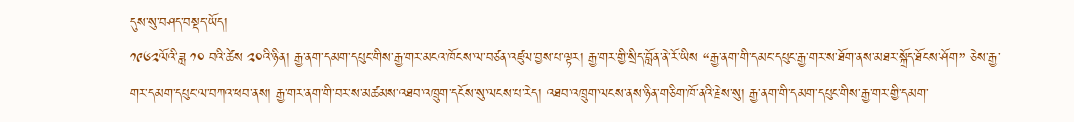དུས་སུ་བཤད་བསྡད་ཡོད།
༡༩༦༢ལོའི་ཟླ ༡༠ བའི་ཚེས ༢༠འི་ཉིན། རྒྱ་ནག་དམག་དཔུང་གིས་རྒྱ་གར་མངའ་ཁོངས་ལ་བཙན་འཛུལ་བྱས་པ་ལྟར། རྒྱ་གར་གྱི་སྲིད་བློན་ནེ་རོ་ཡིས “རྒྱ་ནག་གི་དམང་དཔུང་རྒྱ་གར་ས་ཐོག་ནས་མཐར་སྐྲོད་ཐོངས་ཤོག” ཅེས་རྒྱ་གར་དམག་དཔུང་ལ་བཀའ་ཕབ་ནས། རྒྱ་གར་ནག་གི་བར་ས་མཚམས་འཐབ་འཁྲུག་དངོས་སུ་ལངས་པ་རེད། འཐབ་འཁྲུག་ལངས་ནས་ཉིན་གཅིག་ཁོ་ནའི་རྗེས་སུ། རྒྱ་ནག་གི་དམག་དཔུང་གིས་རྒྱ་གར་གྱི་དམག་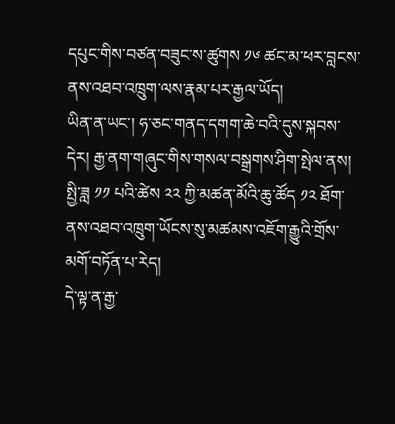དཔུང་གིས་བཙན་བཟུང་ས་ཚུགས ༡༦ ཚང་མ་ཕར་བླངས་ནས་འཐབ་འཁྲུག་ལས་རྣམ་པར་རྒྱལ་ཡོད།
ཡིན་ན་ཡང་། ཧ་ཅང་གནད་དགག་ཆེ་བའི་དུས་སྐབས་དེར། རྒྱ་ནག་གཞུང་གིས་གསལ་བསྒྲགས་ཤིག་སྤེལ་ནས། སྤྱི་ཟླ ༡༡ པའི་ཚེས ༢༢ ཀྱི་མཚན་མོའི་ཆུ་ཚོད ༡༢ ཐོག་ནས་འཐབ་འཁྲུག་ཡོངས་སུ་མཚམས་འཇོག་རྒྱུའི་གྲོས་མགོ་བཏོན་པ་རེད།
དེ་ལྟ་ན་རྒྱ་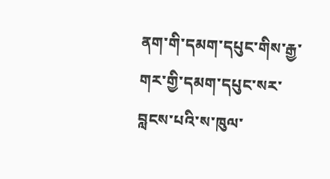ནག་གི་དམག་དཔུང་གིས་རྒྱ་གར་གྱི་དམག་དཔུང་སར་བླངས་པའི་ས་ཁུལ་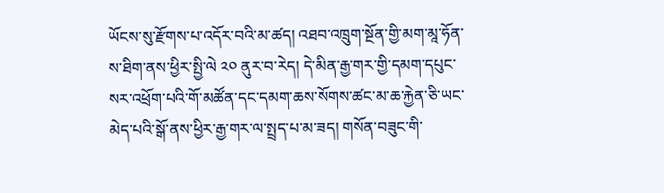ཡོངས་སུ་རྫོགས་པ་འདོར་བའི་མ་ཚད། འཐབ་འཁྲུག་སྔོན་གྱི་མག་མཱ་ཧོན་ས་ཐིག་ནས་ཕྱིར་སྤྱི་ལེ ༢༠ ནུར་བ་རེད། དེ་མིན་རྒྱ་གར་གྱི་དམག་དཔུང་སར་འཕྲོག་པའི་གོ་མཚོན་དང་དམག་ཆས་སོགས་ཚང་མ་ཆ་རྐྱེན་ཅི་ཡང་མེད་པའི་སྒོ་ནས་ཕྱིར་རྒྱ་གར་ལ་སྤྲད་པ་མ་ཟད། གསོན་བཟུང་གི་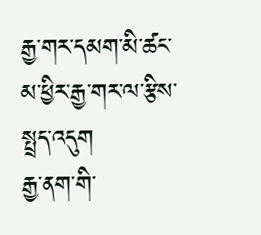རྒྱ་གར་དམག་མི་ཚང་མ་ཕྱིར་རྒྱ་གར་ལ་རྩིས་སྤྲད་འདུག
རྒྱ་ནག་གི་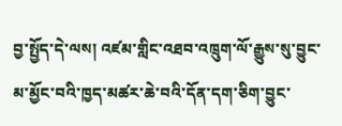བྱ་སྤྱོད་དེ་ལས། འཛམ་གླིང་འཐབ་འཁྲུག་ལོ་རྒྱུས་སུ་བྱུང་མ་མྱོང་བའི་ཁྱད་མཚར་ཆེ་བའི་དོན་དག་ཅིག་བྱུང་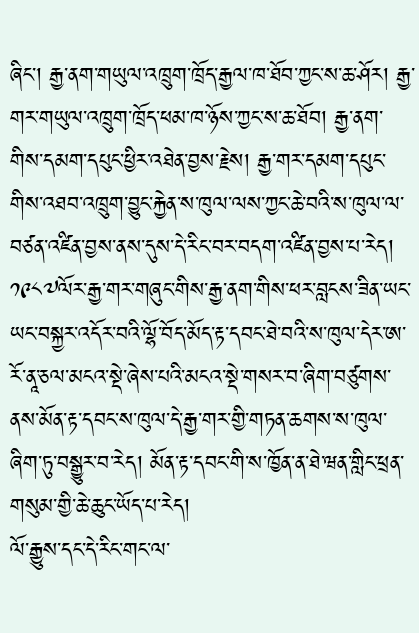ཞིང་། རྒྱ་ནག་གཡུལ་འཁྲུག་ཁྲོད་རྒྱལ་ཁ་ཐོབ་ཀྱང་ས་ཆ་ཤོར། རྒྱ་གར་གཡུལ་འཁྲུག་ཁྲོད་ཕམ་ཁ་ཉོས་ཀྱང་ས་ཆ་ཐོབ། རྒྱ་ནག་གིས་དམག་དཔུང་ཕྱིར་འཐེན་བྱས་རྗེས། རྒྱ་གར་དམག་དཔུང་གིས་འཐབ་འཁྲུག་བྱུང་རྐྱེན་ས་ཁུལ་ལས་ཀྱང་ཆེ་བའི་ས་ཁུལ་ལ་བཙན་འཛིན་བྱས་ནས་དུས་དེ་རིང་བར་བདག་འཛིན་བྱས་པ་རེད།
༡༩༨༧ལོར་རྒྱ་གར་གཞུང་གིས་རྒྱ་ནག་གིས་ཕར་བླངས་ཟིན་ཡང་ཡང་བསྐྱར་འདོར་བའི་ལྷོ་བོད་མོད་རྟ་དབང་ཐེ་བའི་ས་ཁུལ་དེར་ཨ་རོ་ནཱ་ཅལ་མངའ་སྡེ་ཞེས་པའི་མངའ་སྡེ་གསར་བ་ཞིག་བཙུགས་ནས་མོན་རྟ་དབང་ས་ཁུལ་དེ་རྒྱ་གར་གྱི་གཏན་ཆགས་ས་ཁུལ་ཞིག་ཏུ་བསྒྱུར་བ་རེད། མོན་རྟ་དབང་གི་ས་ཁྱོན་ན་ཐེ་ཝན་གླིང་ཕྲན་གསུམ་གྱི་ཆེ་ཆུང་ཡོད་པ་རེད།
ལོ་རྒྱུས་དང་དེ་རིང་གང་ལ་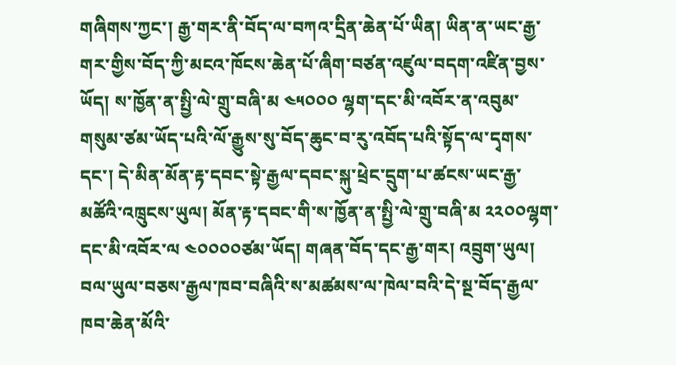གཞིགས་ཀྱང་། རྒྱ་གར་ནི་བོད་ལ་བཀའ་དྲིན་ཆེན་པོ་ཡིན། ཡིན་ན་ཡང་རྒྱ་གར་གྱིས་བོད་ཀྱི་མངའ་ཁོངས་ཆེན་པོ་ཞིག་བཙན་འཛུལ་བདག་འཛིན་བྱས་ཡོད། ས་ཁྱོན་ན་སྤྱི་ལེ་གྲུ་བཞི་མ ༤༥༠༠༠ ལྷག་དང་མི་འབོར་ན་འབུམ་གསུམ་ཙམ་ཡོད་པའི་ལོ་རྒྱུས་སུ་བོད་ཆུང་བ་རུ་འབོད་པའི་སྟོད་ལ་དྭགས་དང་། དེ་མིན་མོན་རྟ་དབང་སྟེ་རྒྱལ་དབང་སྐུ་ཕྲེང་དྲུག་པ་ཚངས་ཡང་རྒྱ་མཚོའི་འཁྲུངས་ཡུལ། མོན་རྟ་དབང་གི་ས་ཁྱོན་ན་སྤྱི་ལེ་གྲུ་བཞི་མ ༢༢༠༠ལྷག་དང་མི་འབོར་ལ ༤༠༠༠༠ཙམ་ཡོད། གཞན་བོད་དང་རྒྱ་གར། འབྲུག་ཡུལ། བལ་ཡུལ་བཅས་རྒྱལ་ཁབ་བཞིའི་ས་མཚམས་ལ་ཁེལ་བའི་དེ་སྔ་བོད་རྒྱལ་ཁབ་ཆེན་མོའི་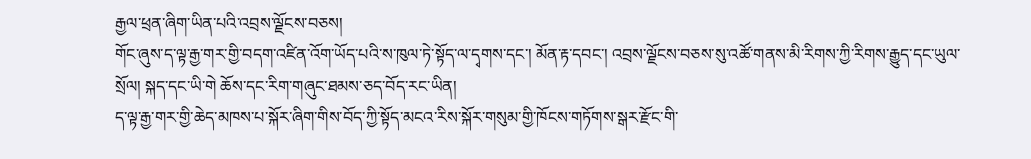རྒྱལ་ཕྲན་ཞིག་ཡིན་པའི་འབྲས་ལྗོངས་བཅས།
གོང་ཞུས་ད་ལྟ་རྒྱ་གར་གྱི་བདག་འཛིན་འོག་ཡོད་པའི་ས་ཁུལ་ཏེ་སྟོད་ལ་དྭགས་དང་། མོན་རྟ་དབང་། འབྲས་ལྗོངས་བཅས་སུ་འཚོ་གནས་མི་རིགས་ཀྱི་རིགས་རྒྱུད་དང་ཡུལ་སྲོལ། སྐད་དང་ཡི་གེ ཆོས་དང་རིག་གཞུང་ཐམས་ཅད་བོད་རང་ཡིན།
ད་ལྟ་རྒྱ་གར་གྱི་ཆེད་མཁས་པ་སྐོར་ཞིག་གིས་བོད་ཀྱི་སྟོད་མངའ་རིས་སྐོར་གསུམ་གྱི་ཁོངས་གཏོགས་སྒར་རྫོང་གི་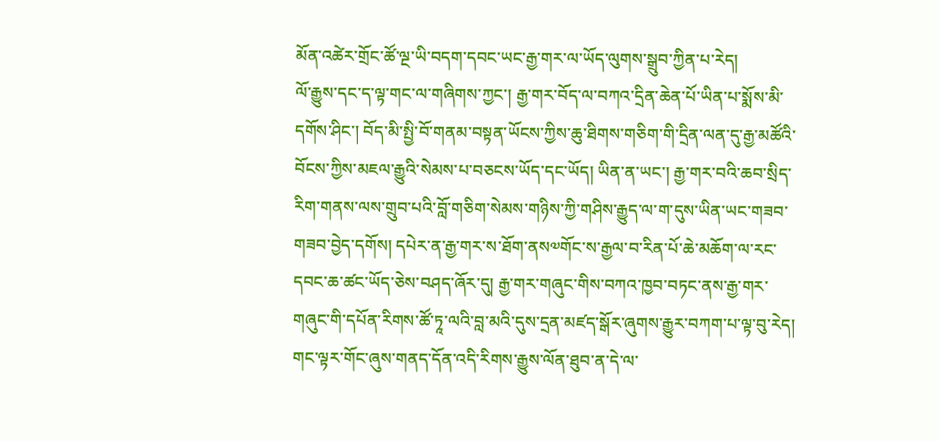མོན་འཚེར་གྲོང་ཚོ་ལྔ་ཡི་བདག་དབང་ཡང་རྒྱ་གར་ལ་ཡོད་ལུགས་སྒྲུབ་ཀྱིན་པ་རེད།
ལོ་རྒྱུས་དང་ད་ལྟ་གང་ལ་གཞིགས་ཀྱང་། རྒྱ་གར་བོད་ལ་བཀའ་དྲིན་ཆེན་པོ་ཡིན་པ་སྨོས་མི་དགོས་ཤིང་། བོད་མི་སྤྱི་བོ་གནམ་བསྟན་ཡོངས་ཀྱིས་ཆུ་ཐིགས་གཅིག་གི་དྲིན་ལན་དུ་རྒྱ་མཚོའི་བོངས་ཀྱིས་མཇལ་རྒྱུའི་སེམས་པ་བཅངས་ཡོད་དང་ཡོད། ཡིན་ན་ཡང་། རྒྱ་གར་བའི་ཆབ་སྲིད་རིག་གནས་ལས་གྲུབ་པའི་བློ་གཅིག་སེམས་གཉིས་ཀྱི་གཤིས་རྒྱུད་ལ་ག་དུས་ཡིན་ཡང་གཟབ་གཟབ་བྱེད་དགོས། དཔེར་ན་རྒྱ་གར་ས་ཐོག་ནས༧གོང་ས་རྒྱལ་བ་རིན་པོ་ཆེ་མཆོག་ལ་རང་དབང་ཆ་ཚང་ཡོད་ཅེས་བཤད་ཞོར་དུ། རྒྱ་གར་གཞུང་གིས་བཀའ་ཁྱབ་བཏང་ནས་རྒྱ་གར་གཞུང་གི་དཔོན་རིགས་ཚོ་ཏཱ་ལའི་བླ་མའི་དུས་དྲན་མཛད་སྒོར་ཞུགས་རྒྱུར་བཀག་པ་ལྟ་བུ་རེད།
གང་ལྟར་གོང་ཞུས་གནད་དོན་འདི་རིགས་རྒྱུས་ལོན་ཐུབ་ན་དེ་ལ་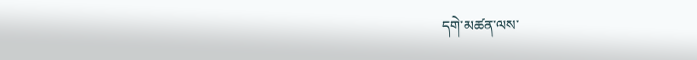དགེ་མཚན་ལས་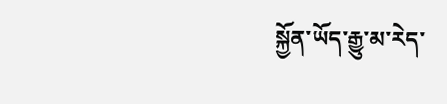སྐྱོན་ཡོད་རྒྱུ་མ་རེད་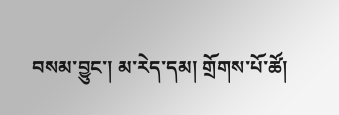བསམ་བྱུང་། མ་རེད་དམ། གྲོགས་པོ་ཚོ།